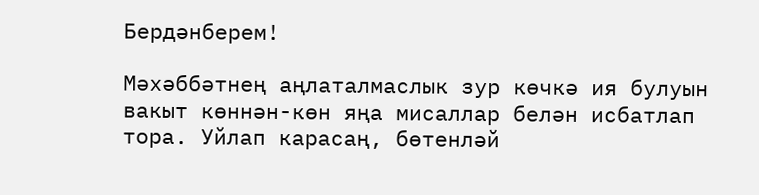Бердәнберем!

Мәхәббәтнең аңлаталмаслык зур көчкә ия булуын вакыт көннән-көн яңа мисаллар белән исбатлап тора. Уйлап карасаң, бөтенләй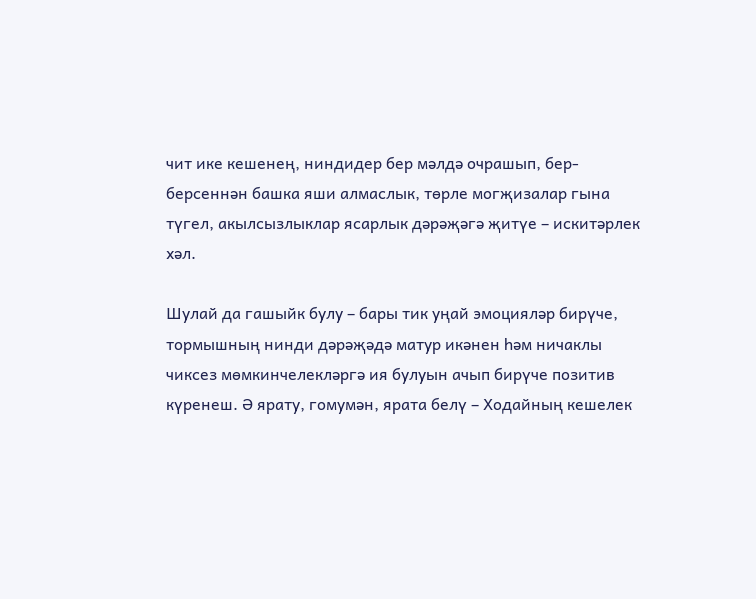чит ике кешенең, ниндидер бер мәлдә очрашып, бер-берсеннән башка яши алмаслык, төрле могҗизалар гына түгел, акылсызлыклар ясарлык дәрәҗәгә җитүе – искитәрлек хәл.

Шулай да гашыйк булу – бары тик уңай эмоцияләр бирүче, тормышның нинди дәрәҗәдә матур икәнен һәм ничаклы чиксез мөмкинчелекләргә ия булуын ачып бирүче позитив күренеш. Ә ярату, гомумән, ярата белү – Ходайның кешелек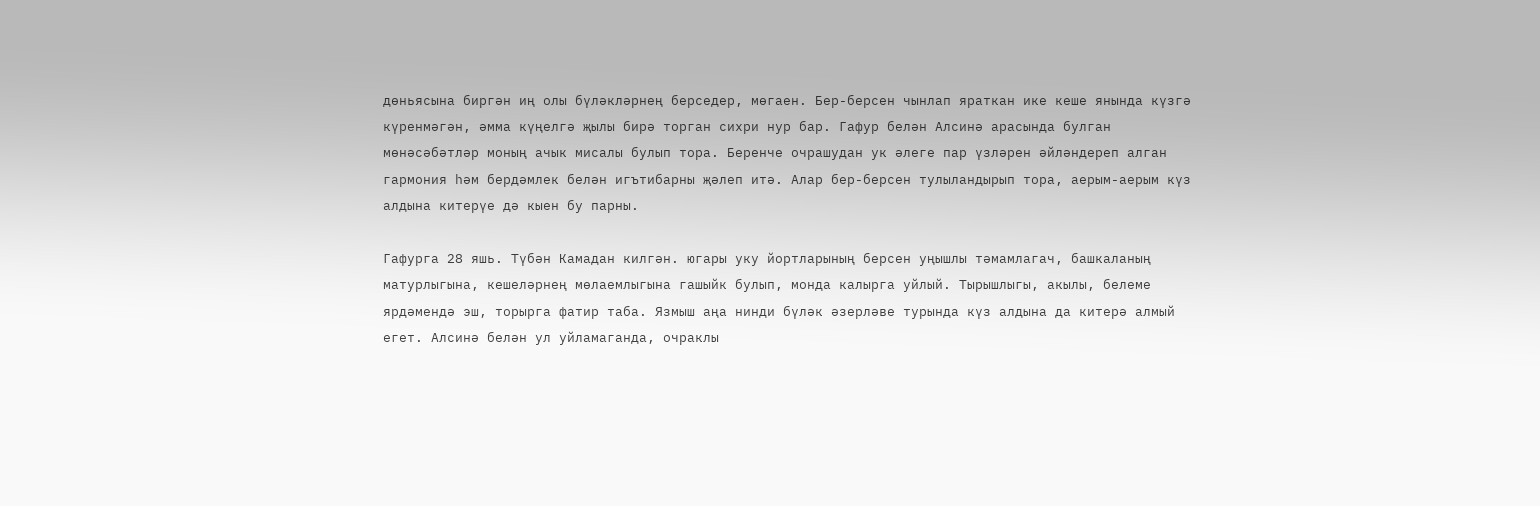дөньясына биргән иң олы бүләкләрнең берседер, мөгаен. Бер-берсен чынлап яраткан ике кеше янында күзгә күренмәгән, әмма күңелгә җылы бирә торган сихри нур бар. Гафур белән Алсинә арасында булган мөнәсәбәтләр моның ачык мисалы булып тора. Беренче очрашудан ук әлеге пар үзләрен әйләндереп алган гармония һәм бердәмлек белән игътибарны җәлеп итә. Алар бер-берсен тулыландырып тора, аерым-аерым күз алдына китерүе дә кыен бу парны.

Гафурга 28 яшь. Түбән Камадан килгән. югары уку йортларының берсен уңышлы тәмамлагач, башкаланың матурлыгына, кешеләрнең мөлаемлыгына гашыйк булып, монда калырга уйлый. Тырышлыгы, акылы, белеме ярдәмендә эш, торырга фатир таба. Язмыш аңа нинди бүләк әзерләве турында күз алдына да китерә алмый егет. Алсинә белән ул уйламаганда, очраклы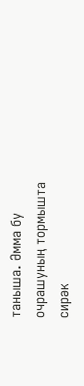таныша. Әмма бу очрашуның тормышта сирәк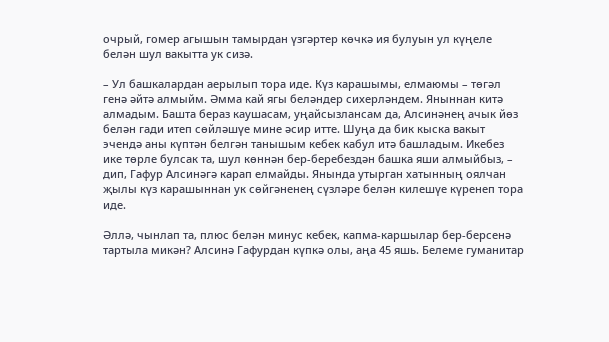очрый, гомер агышын тамырдан үзгәртер көчкә ия булуын ул күңеле белән шул вакытта ук сизә.

– Ул башкалардан аерылып тора иде. Күз карашымы, елмаюмы – төгәл генә әйтә алмыйм. Әмма кай ягы беләндер сихерләндем. Яныннан китә алмадым. Башта бераз каушасам, уңайсызлансам да, Алсинәнең ачык йөз белән гади итеп сөйләшүе мине әсир итте. Шуңа да бик кыска вакыт эчендә аны күптән белгән танышым кебек кабул итә башладым. Икебез ике төрле булсак та, шул көннән бер-беребездән башка яши алмыйбыз, – дип, Гафур Алсинәгә карап елмайды. Янында утырган хатынның оялчан җылы күз карашыннан ук сөйгәненең сүзләре белән килешүе күренеп тора иде.

Әллә, чынлап та, плюс белән минус кебек, капма-каршылар бер-берсенә тартыла микән? Алсинә Гафурдан күпкә олы, аңа 45 яшь. Белеме гуманитар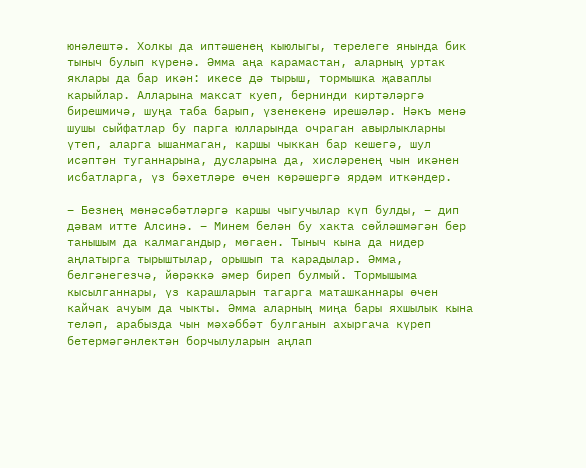юнәлештә. Холкы да иптәшенең кыюлыгы, терелеге янында бик тыныч булып күренә. Әмма аңа карамастан, аларның уртак яклары да бар икән: икесе дә тырыш, тормышка җаваплы карыйлар. Алларына максат куеп, бернинди киртәләргә бирешмичә, шуңа таба барып, үзенекенә ирешәләр. Нәкъ менә шушы сыйфатлар бу парга юлларында очраган авырлыкларны үтеп, аларга ышанмаган, каршы чыккан бар кешегә, шул исәптән туганнарына, дусларына да, хисләренең чын икәнен исбатларга, үз бәхетләре өчен көрәшергә ярдәм иткәндер.

– Безнең мөнәсәбәтләргә каршы чыгучылар күп булды, – дип дәвам итте Алсинә. – Минем белән бу хакта сөйләшмәгән бер танышым да калмагандыр, мөгаен. Тыныч кына да нидер аңлатырга тырыштылар, орышып та карадылар. Әмма, белгәнегезчә, йөрәккә әмер биреп булмый. Тормышыма кысылганнары, үз карашларын тагарга маташканнары өчен кайчак ачуым да чыкты. Әмма аларның миңа бары яхшылык кына теләп, арабызда чын мәхәббәт булганын ахыргача күреп бетермәгәнлектән борчылуларын аңлап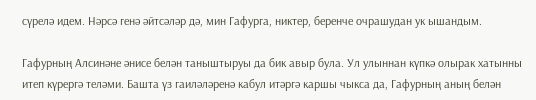сүрелә идем. Нәрсә генә әйтсәләр дә, мин Гафурга, никтер, беренче очрашудан ук ышандым.

Гафурның Алсинәне әнисе белән таныштыруы да бик авыр була. Ул улыннан күпкә олырак хатынны итеп күрергә теләми. Башта үз гаиләләренә кабул итәргә каршы чыкса да, Гафурның аның белән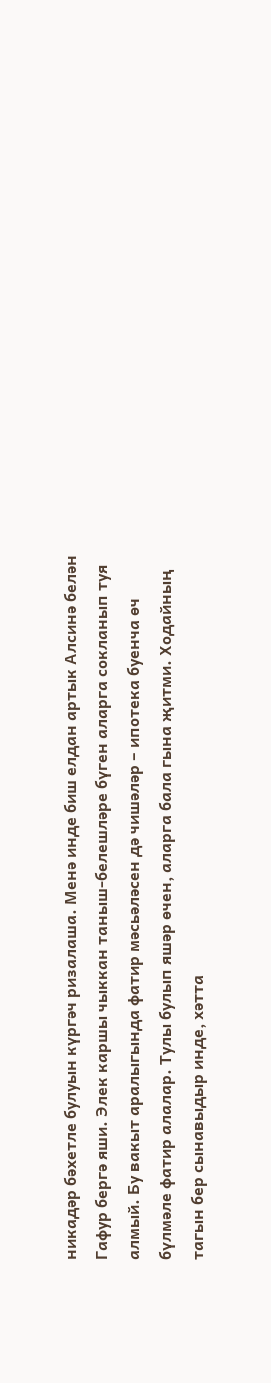никадәр бәхетле булуын күргәч ризалаша. Менә инде биш елдан артык Алсинә белән Гафур бергә яши. Элек каршы чыккан таныш-белешләре бүген аларга сокланып туя алмый. Бу вакыт аралыгында фатир мәсьәләсен дә чишәләр – ипотека буенча өч бүлмәле фатир алалар. Тулы булып яшәр өчен, аларга бала гына җитми. Ходайның тагын бер сынавыдыр инде, хәтта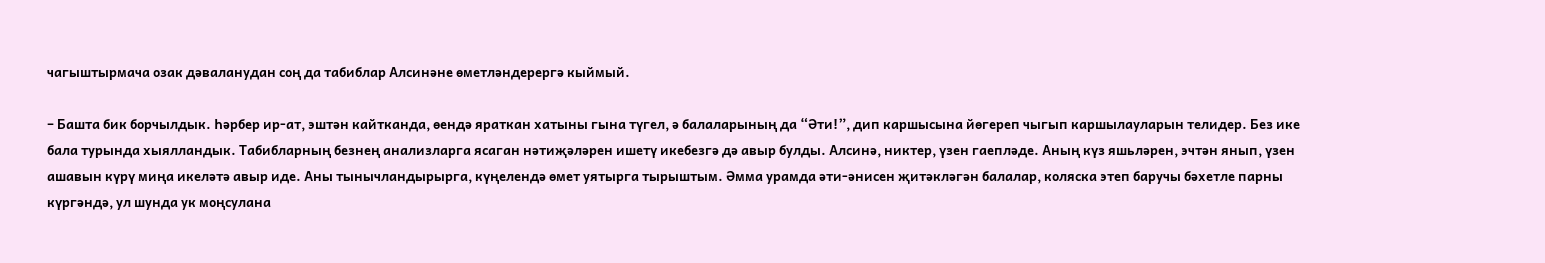чагыштырмача озак дәваланудан соң да табиблар Алсинәне өметләндерергә кыймый.

– Башта бик борчылдык. Һәрбер ир-ат, эштән кайтканда, өендә яраткан хатыны гына түгел, ә балаларының да “Әти!”, дип каршысына йөгереп чыгып каршылауларын телидер. Без ике бала турында хыялландык. Табибларның безнең анализларга ясаган нәтиҗәләрен ишетү икебезгә дә авыр булды. Алсинә, никтер, үзен гаепләде. Аның күз яшьләрен, эчтән янып, үзен ашавын күрү миңа икеләтә авыр иде. Аны тынычландырырга, күңелендә өмет уятырга тырыштым. Әмма урамда әти-әнисен җитәкләгән балалар, коляска этеп баручы бәхетле парны күргәндә, ул шунда ук моңсулана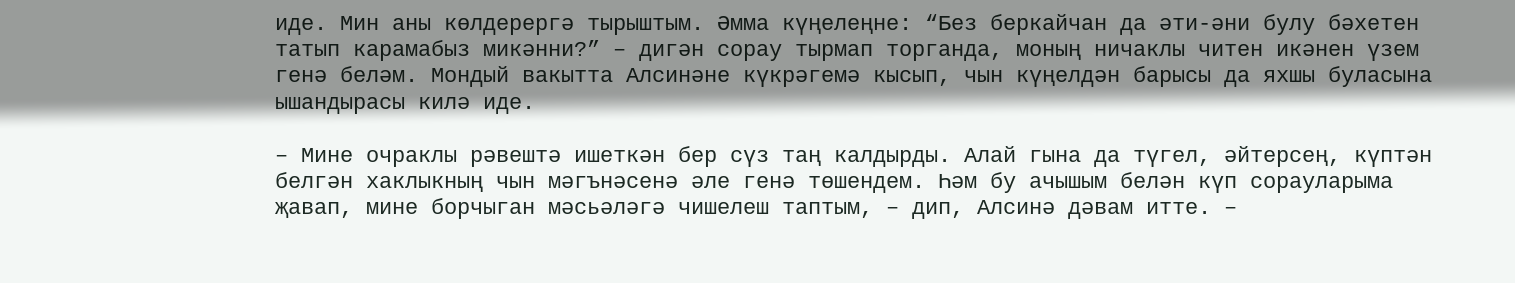иде. Мин аны көлдерергә тырыштым. Әмма күңелеңне: “Без беркайчан да әти-әни булу бәхетен татып карамабыз микәнни?” – дигән сорау тырмап торганда, моның ничаклы читен икәнен үзем генә беләм. Мондый вакытта Алсинәне күкрәгемә кысып, чын күңелдән барысы да яхшы буласына ышандырасы килә иде.

– Мине очраклы рәвештә ишеткән бер сүз таң калдырды. Алай гына да түгел, әйтерсең, күптән белгән хаклыкның чын мәгънәсенә әле генә төшендем. Һәм бу ачышым белән күп сорауларыма җавап, мине борчыган мәсьәләгә чишелеш таптым, – дип, Алсинә дәвам итте. –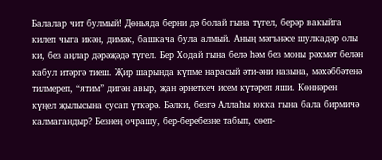Балалар чит булмый! Дөньяда берни дә болай гына түгел, берәр вакыйга килеп чыга икән, димәк, башкача була алмый. Аның мәгънәсе шулкадәр олы ки, без аңлар дәрәҗәдә түгел. Бер Ходай гына белә һәм без моны рәхмәт белән кабул итәргә тиеш. Җир шарында күпме нарасый әти-әни назына, мәхәббәтенә тилмереп, “ятим” дигән авыр, җан әрнеткеч исем күтәреп яши. Көннәрен күңел җылысына сусап үткәрә. Бәлки, безгә Аллаһы юкка гына бала бирмичә калмагандыр? Безнең очрашу, бер-беребезне табып, сөеп-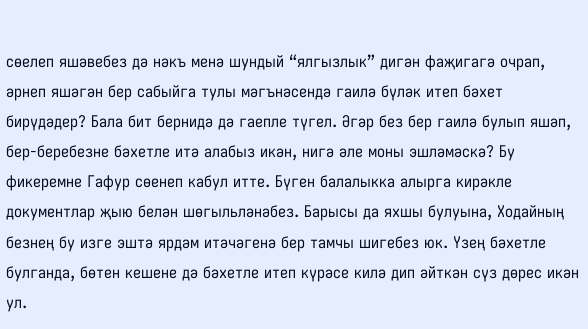сөелеп яшәвебез дә нәкъ менә шундый “ялгызлык” дигән фаҗигагә очрап, әрнеп яшәгән бер сабыйга тулы мәгънәсендә гаилә бүләк итеп бәхет бирүдәдер? Бала бит бернидә дә гаепле түгел. Әгәр без бер гаилә булып яшәп, бер-беребезне бәхетле итә алабыз икән, нигә әле моны эшләмәскә? Бу фикеремне Гафур сөенеп кабул итте. Бүген балалыкка алырга кирәкле документлар җыю белән шөгыльләнәбез. Барысы да яхшы булуына, Ходайның безнең бу изге эштә ярдәм итәчәгенә бер тамчы шигебез юк. Үзең бәхетле булганда, бөтен кешене дә бәхетле итеп күрәсе килә дип әйткән сүз дөрес икән ул.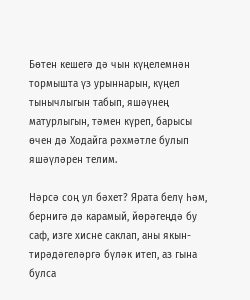Бөтен кешегә дә чын күңелемнән тормышта үз урыннарын, күңел тынычлыгын табып, яшәүнең матурлыгын, тәмен күреп, барысы өчен дә Ходайга рәхмәтле булып яшәүләрен телим.

Нәрсә соң ул бәхет? Ярата белү һәм, бернигә дә карамый, йөрәгеңдә бу саф, изге хисне саклап, аны якын-тирәдәгеләргә бүләк итеп, аз гына булса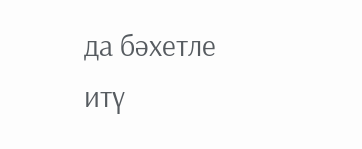да бәхетле итү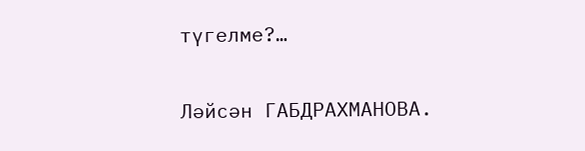түгелме?…

Ләйсән ГАБДРАХМАНОВА.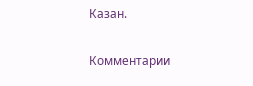Казан.

Комментарии